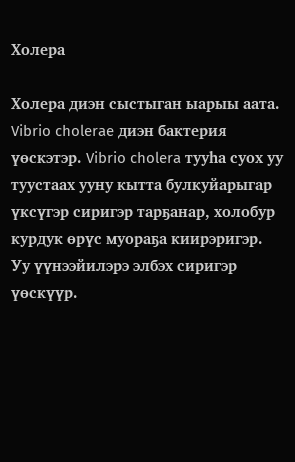Холера

Холера диэн сыстыган ыарыы аата. Vibrio cholerae диэн бактерия үөскэтэр. Vibrio cholera тууһа суох уу туустаах ууну кытта булкуйарыгар үксүгэр сиригэр тарҕанар, холобур курдук өрүс муораҕа киирэригэр. Уу үүнээйилэрэ элбэх сиригэр үөскүүр.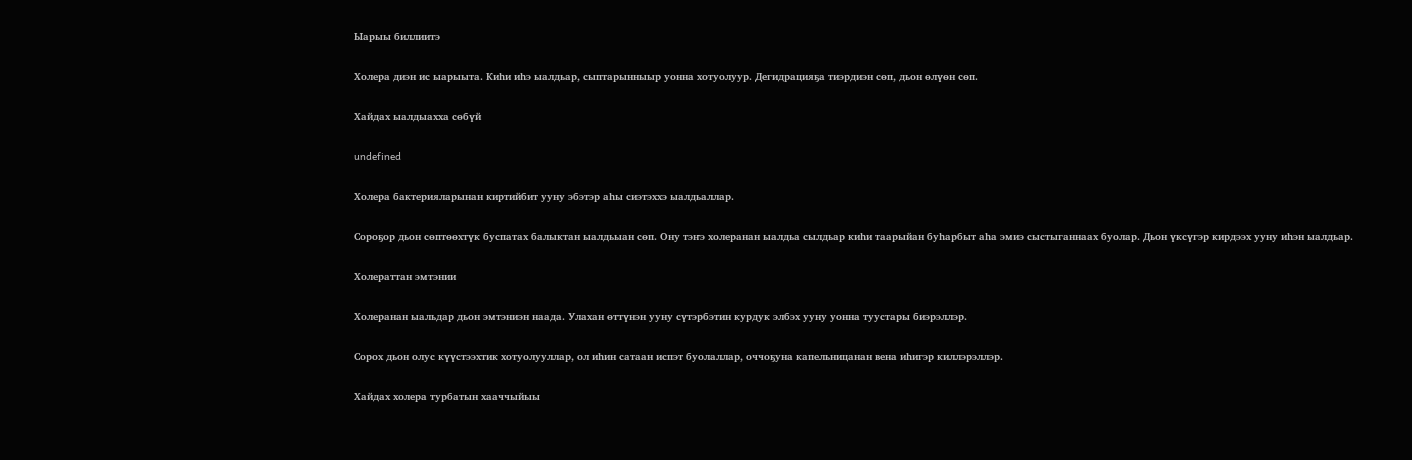Ыарыы биллиитэ

Холера диэн ис ыарыыта. Киһи иһэ ыалдьар, сыптарынныыр уонна хотуолуур. Дегидрацияҕа тиэрдиэн сөп, дьон өлүөн сөп.

Хайдах ыалдыахха сөбүй

undefined

Холера бактерияларынан киртийбит ууну эбэтэр аһы сиэтэххэ ыалдьаллар.

Сороҕор дьон сөптөөхтүк буспатах балыктан ыалдьыан сөп. Ону тэҥэ холеранан ыалдьа сылдьар киһи таарыйан буһарбыт аһа эмиэ сыстыганнаах буолар. Дьон үксүгэр кирдээх ууну иһэн ыалдьар.

Холераттан эмтэнии

Холеранан ыальдар дьон эмтэниэн наада. Улахан өттүнэн ууну сүтэрбэтин курдук элбэх ууну уонна туустары биэрэллэр.

Сорох дьон олус күүстээхтик хотуолууллар, ол иһин сатаан испэт буолаллар, оччоҕуна капельницанан вена иһигэр киллэрэллэр.

Хайдах холера турбатын хааччыйыы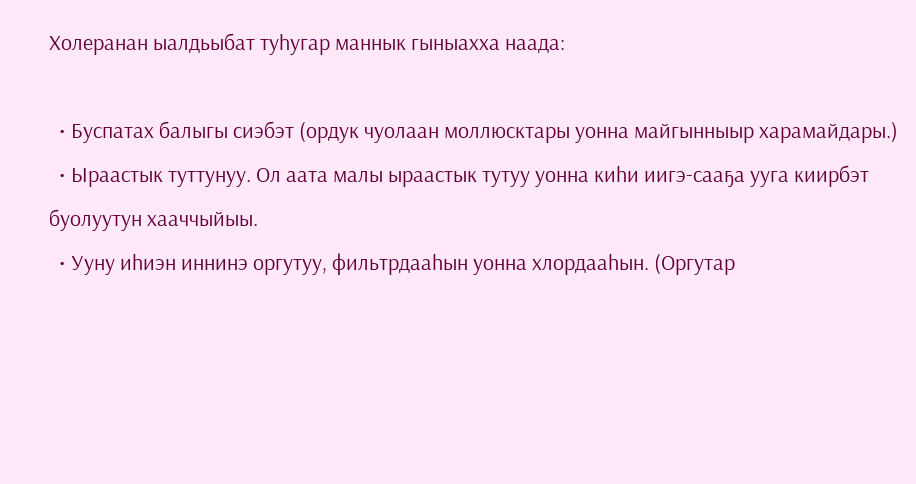Холеранан ыалдьыбат туһугар маннык гыныахха наада:

  • Буспатах балыгы сиэбэт (ордук чуолаан моллюсктары уонна майгынныыр харамайдары.)
  • Ыраастык туттунуу. Ол аата малы ыраастык тутуу уонна киһи иигэ-сааҕа ууга киирбэт буолуутун хааччыйыы.
  • Ууну иһиэн иннинэ оргутуу, фильтрдааһын уонна хлордааһын. (Оргутар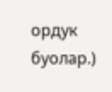ордук буолар.)